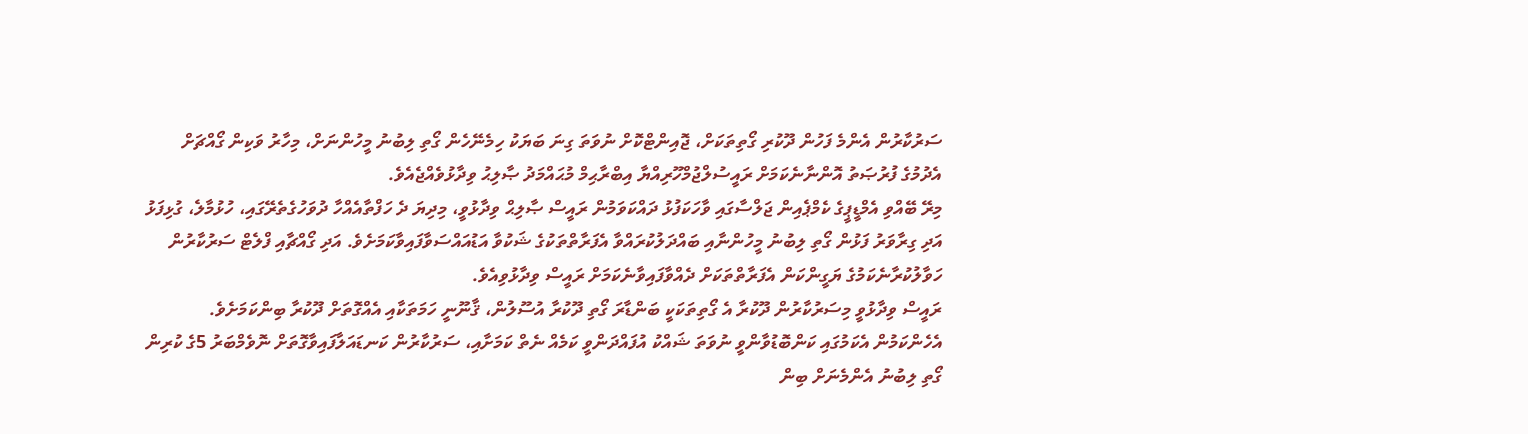ސަރުކާރުން އެންމެ ފަހުން ދޫކުރި ގޯތިތަކަށް، ޖޮއިންޓްކޮށް ނުވަތަ ގިނަ ބަޔަކު ހިމެނޭހެން ގޯތި ލިބުނު މީހުންނަށް، މިހާރު ވަކިން ގޯއްޗަށް އެދުމުގެ ފުރުޞަތު އޮންނާނެކަމަށް ރައީސުލްޖުމްހޫރިއްޔާ އިބްރާޙިމް މުޙައްމަދު ޞާލިޙު ވިދާޅުވެއްޖެއެވެ.
މިރޭ ބޭއްވި އެމްޑީޕީގެ ކެމްޕެއިން ޖަލްސާގައި ވާހަކަފުޅު ދައްކަވަމުން ރައީސް ޞާލިޙް ވިދާޅުވީ، މިދިޔަ ދެ ހަފްތާއެއްހާ ދުވަހުގެތެރޭގައި، ހުޅުމާލެ، ގުޅިފަޅު އަދި ގިރާވަރު ފަޅުން ގޯތި ލިބުނު މީހުންނާއި ބައްދަލުކުރައްވާ އެފަރާތްތަކުގެ ޝަކުވާ އަޑުއައްސަވާފައިވާކަމަށެވެ. އަދި ގޯއްޗާއި ފްލެޓް ސަރުކާރުން ހަވާލުކުރާނެކަމުގެ ޔަގީންކަން އެފަރާތްތަކަށް ދެއްވާފައިވާނެކަމަށް ރައީސް ވިދާޅުވިއެވެ.
ރައީސް ވިދާޅުވީ މިސަރުކާރުން ދޫކުރާ އެ ގޯތިތަކަކީ ބަންޑާރަ ގޯތި ދޫކުރާ އުސޫލުން، ޤާނޫނީ ހަމަތަކާއި އެއްގޮތަށް ދޫކުރާ ބިންކަމަށެވެ. އެހެންކަމުން އެކަމުގައި ކަންބޮޑުވާންވީ ނުވަތަ ޝައްކު އުފައްދަންވީ ކަމެއް ނެތް ކަމަށާއި، ސަރުކާރުން ކަނޑައަލާފައިވާގޮތަށް ނޮވެމްބަރު 5ގެ ކުރިން ގޯތި ލިބުނު އެންމެނަށް ބިން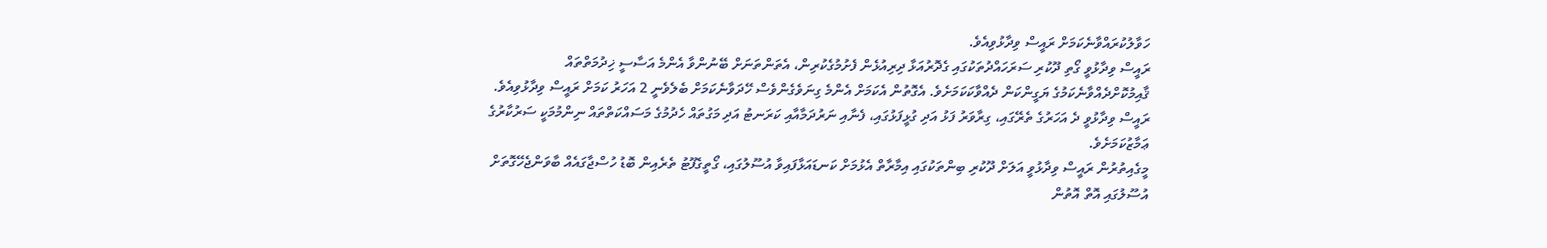ހަވާލުކުރައްވާނެކަމަށް ރައީސް ވިދާޅުވިއެވެ.
ރައީސް ވިދާޅުވީ ގޯތި ދޫކުރި ސަރަހައްދުތަކުގައި ގެދޮރުއަޅާ ދިރިއުޅެން ފެށުމުގެކުރިން، އެތަންތަނަށް ބޭނުންވާ އެންމެ އަސާސީ ޚިދުމަތްތައް ޤާއިމުކޮށްދެއްވާނެކަމުގެ ޔަގީންކަން ދެއްވާކަކަމަށެވެ. އެގޮތުން އެކަމަށް އެންމެ ގިނަވެގެންވެސް ހޭދަވާނެކަމަށް ބެލެވެނީ 2 އަހަރު ކަމަށް ރައީސް ވިދާޅުވިއެވެ.
ރައީސް ވިދާޅުވީ ދެ އަހަރުގެ ތެރޭގައި، ގިރާވަރު ފަޅު އަދި ގުޅީފަޅުގައި، ފެނާއި ނަރުދަމާއާއި ކަރަނޓު އަދި މަގުތައް ހެދުމުގެ މަސައްކަތްތައް ނިންމުމަކީ ސަރުކާރުގެ ޢަމާޒުކަމަށެވެ.
މީގެއިތުރުން ރައީސް ވިދާޅުވީ އަލަށް ދޫކުރި ބިންތަކުގައި އިމާރާތް އެޅުމަށް ކަނޑައަޅާފައިވާ އުސޫލުގައި، ގޯތީގެފޫޓު ތެރެއިން ބޮޑު ހުސްޖާގައެއް ބާވަންޖެހޭގޮތަށް އުސޫލުގައި އޮތް އޮތުން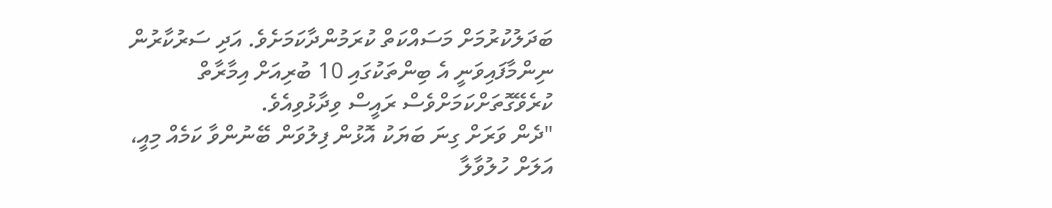ބަދަލުކުރުމަށް މަސައްކަތް ކުރަމުންދާކަމަށެވެ. އަދި ސަރުކާރުން ނިންމާފައިވަނީ އެ ބިންތަކުގައި 10 ބުރިއަށް އިމާރާތް ކުރެވޭގޮތަށްކަމަށްވެސް ރައީސް ވިދާޅުވިއެވެ.
"ދެން ވަރަށް ގިނަ ބަޔަކު އޮޅުން ފިލުވަން ބޭނުންވާ ކަމެއް މިއީ، އަލަށް ހުލުވާލާ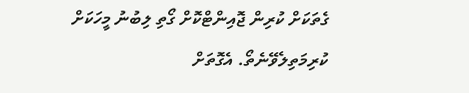ގެތަކަށް ކުރިން ޖޮއިންޓްކޮށް ގޯތި ލިބުނު މީހަކަށް ކުރިމަތިލެވޭނެތޯ. އެގޮތަށް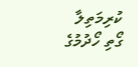ކުރިމަތިލާ ގޯތި ހޯދުމުގެ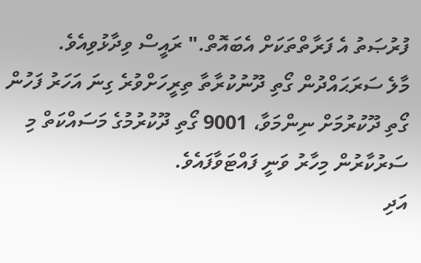ފުރުޞަތު އެ ފަރާތްތަކަށް އެބައޮތް." ރައީސް ވިދާޅުވިއެވެ.
މާލެ ސަރަޙައްދުން ގޯތި ދޫނުކުރާތާ ތިރީހަށްވުރެ ގިނަ އަހަރު ފަހުން ގޯތި ދޫކުރުމަށް ނިންމަވާ، 9001 ގޯތި ދޫކުރުމުގެ މަސައްކަތް މި ސަރުކާރުން މިހާރު ވަނީ ފައްޓަވާފައެވެ.
އަދި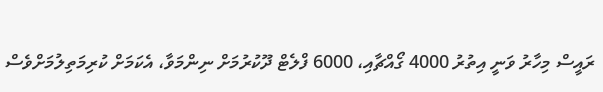ރައީސް މިހާރު ވަނީ އިތުރު 4000 ގޯއްޗާއި، 6000 ފްލެޓް ދޫކުރުމަށް ނިންމަވާ، އެކަމަށް ކުރިމަތިލުމަށްވެސް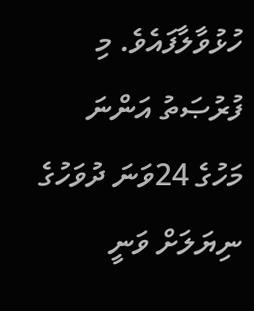ހުޅުވާލާފައެވެ. މި ފުރުޞަތު އަންނަ މަހުގެ 24ވަނަ ދުވަހުގެ ނިޔަލަށް ވަނީ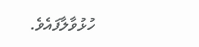ހުޅުވާލާފައެވެ.